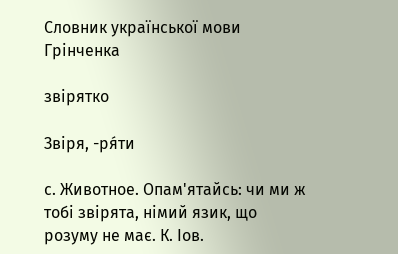Словник української мови Грінченка

звірятко

Звіря, -ря́ти

с. Животное. Опам'ятайсь: чи ми ж тобі звірята, німий язик, що розуму не має. К. Іов.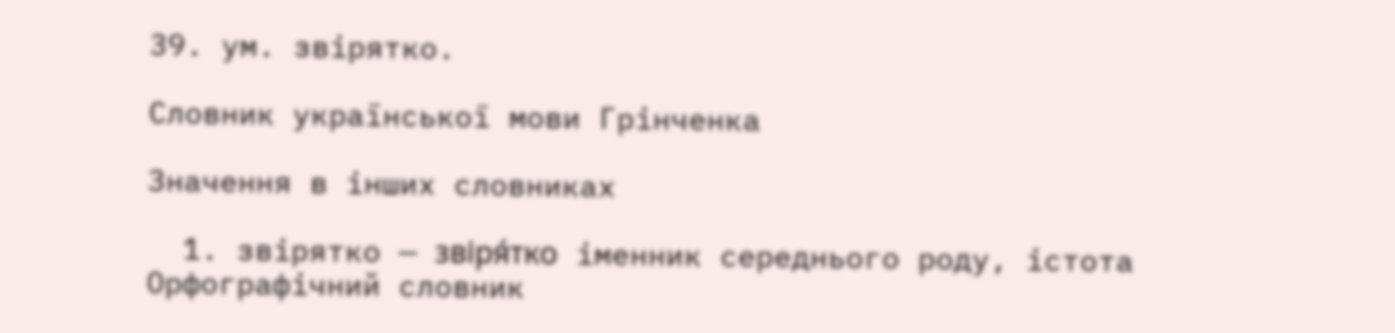39. ум. звірятко.

Словник української мови Грінченка

Значення в інших словниках

  1. звірятко — звіря́тко іменник середнього роду, істота  Орфографічний словник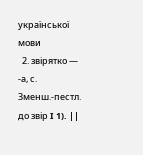української мови
  2. звірятко — -а, с. Зменш.-пестл. до звір I 1). ||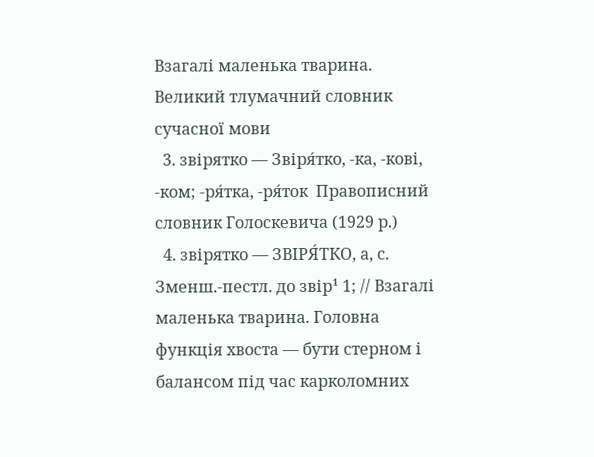Взагалі маленька тварина.  Великий тлумачний словник сучасної мови
  3. звірятко — Звіря́тко, -ка, -кові, -ком; -ря́тка, -ря́ток  Правописний словник Голоскевича (1929 р.)
  4. звірятко — ЗВІРЯ́ТКО, а, с. Зменш.-пестл. до звір¹ 1; // Взагалі маленька тварина. Головна функція хвоста — бути стерном і балансом під час карколомних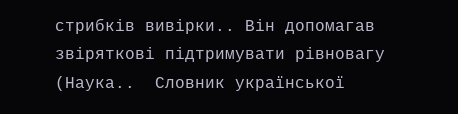стрибків вивірки.. Він допомагав звіряткові підтримувати рівновагу (Наука..  Словник української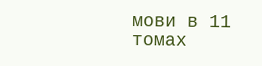мови в 11 томах